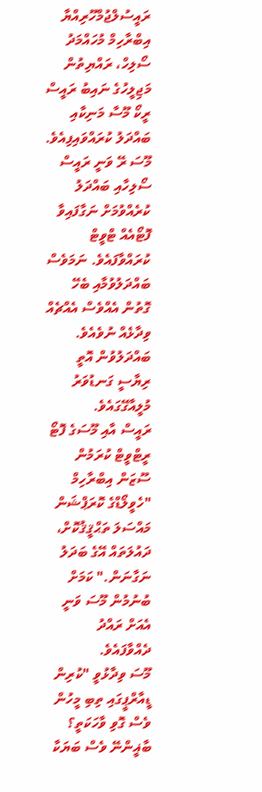ރައީސުލްޖުމްހޫރިއްޔާ އިބްރާހިމް މުހައްމަދު ސޯލިހް، ރައްޔިތުން މަޖިލީހުގެ ނައިބު ރައީސް ރީކޯ މޫސާ މަނިކާއި ބައްދަލު ކުރައްވައިފިއެވެ.
މޫސަ ރޭ ވަނީ ރައީސް ސޯލިހާއި ބައްދަލު ކުރެއްވުމަށް ނަގާފައިވާ ފޮޓޯއެއް ޓްވީޓް ކުރައްވާފައެވެ. ނަމަވެސް ބައްދަލުވުމާއި ބެހޭ ގޮތުން އެއްވެސް އެއްޗެއް ވިދާޅެއް ނުވެއެވެ. ބައްދަލުވުން އޮތީ ރިޔާސީ ގަނޑުވަރު މުލީއާގޭގައެވެ.
ރައީސް އާއި މޫސަގެ ފޮޓޯ ރީޓްވީޓް ކުރަމުން ސޫޒަން އިބްރާހިމް "ހެވީލޯޑްގެ ކޮރަޕްޝަން މައްސަލަ ތަޙްޤީޤުކޮށް، ދައުލަތައް އޭގެ ބަދަލު ނަގާނަން." ކަމަށް ބުނުމުން މޫސަ ވަނީ އެއަށް ރައްދު ދެއްވާފައެވެ.
މޫސަ ވިދާޅުވީ "ކުރިން ޑީއާރްޕީގައި ތިބި މީހުން ވެސް ގޮވި ވާހަކަތީ؟ ބާޣީންނޭ ވެސް ބަޔަކާ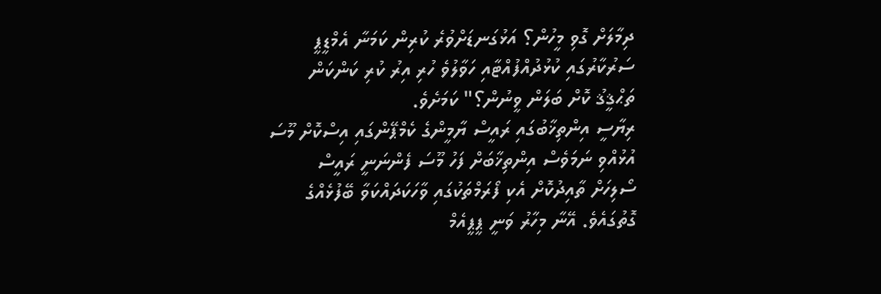ދިމާލަށް ގޮވި މީހުން؟ އަޅުގަނޑަށްވުރެ ކުރިން ކަމަނާ އެމްޑީޕީ ސަރުކާރުގައި ކުޅުދުއްފުއްޓާއި ހަވާލުވެ ހުރި އިރު ކުރި ކަންކަން ތަޙްޤީޤު ކޮށް ބަލަން ވީނުން؟" ކަމަށެވެ.
ރިޔާސީ އިންތިޚާބުގައި ރައީސް ޔާމީންގެ ކެމްޕޭންގައި އިސްކޮށް މޫސަ އުޅުއްވި ނަމަވެސް އިންތިޚާބަށް ފަހު މޫސަ ފެންނަނީ ރައީސް ސޯލިހަށް ތާއިދުކޮށް އެކި ފޯރަމްތަކުގައި ވާހަކަދައްކަވާ ބޭފުޅެއްގެ ގޮތުގައެވެ. އޭނާ މިހާރު ވަނީ ޕީޕީއެމް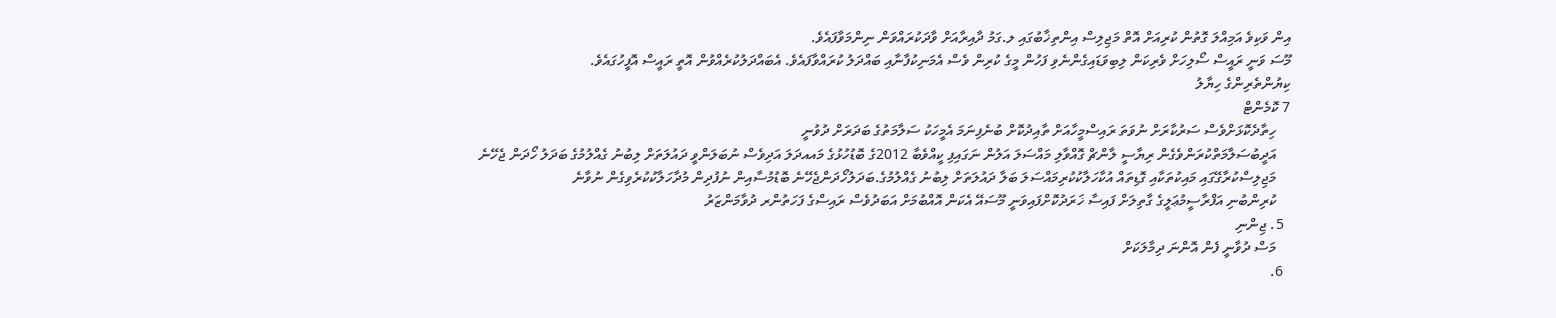އިން ވަކިވެ އަމިއްލަ ގޮތުން ކުރިއަށް އޮތް މަޖިލިސް އިންތިޚާބުގައި ލ.ގަމު ދާއިރާއަށް ވާދަކުރައްވަން ނިންމަވާފައެވެ.
މޫސަ ވަނީ ރައީސް ސޯލިހަށް ވެރިކަން ލިބިވަޑައިގެންނެވި ފަހުން މީގެ ކުރިން ވެސް އެމަނިކުފާނާއި ބައްދަލު ކުރައްވާފައެވެ. އެބައްދަލުކުރެއްވުން އޮތީ ރައީސް އޮފީހުގައެވެ.
ކިޔުންތެރިންގެ ހިޔާލު
7 ކޮމެންޓް
    ހިތާދެކޮޅަށްވެސް ސަރުކާރަށް ނުވަތަ ރައިސްމީހާއަށް ތާއިދުކޮށް ބުނެފިނަމަ އެމީހަކު ސަލާމަތުގެ ބަދަރަށް ދުވުނީ
    އަދީބުސަލާމަތްކުރަންވެގެން ރިޔާސީ ލާންޗް ގޮއްވާލި މައްސަލަ އަލުން ނަގައިފި ކީއްވެބާ 2012ގެ ބޮޑުހުޅުގެ މައއދަލަ އަދިވެސް ނުބަލަންވީ ދައުލަތަށް ލިބުނު ގެއްލުމުގެ ބަދަލު ހޯދަން ޖެހޭނެ
    މަޖިލިސްކުރާގޭގައި މައިކުތަކާއި ގޮޑިތައް އުކާހަލާކުކުރިމައްސަލަ ބަލާ ދައުލަތަށް ލިބުނު ގެއްލުމުގެ.ބަދަލުހޯދަންޖެހޭނެ ބޮޑުމުސާއިން ނުފުދިން މުދާހަލާކުކުރެވިގެން ނުވާނެ
    ކުރިންބުނި އަފްރާސީމުޢަލީގެ ގާތިލަށް ފައިސާ ޚަރަދުކޮށްފައިވަނީ މޫސައޭ އެކަން އޮއްބުމަށް އަބަދުވެސް ރައިސްގެ ފަހަތުންރ ދުވާމަންޒަރު
  5. ޖިންނި
    މަސް ދުވާނީ ފެން އޮންނަ ދިމާލަކަށް
  6.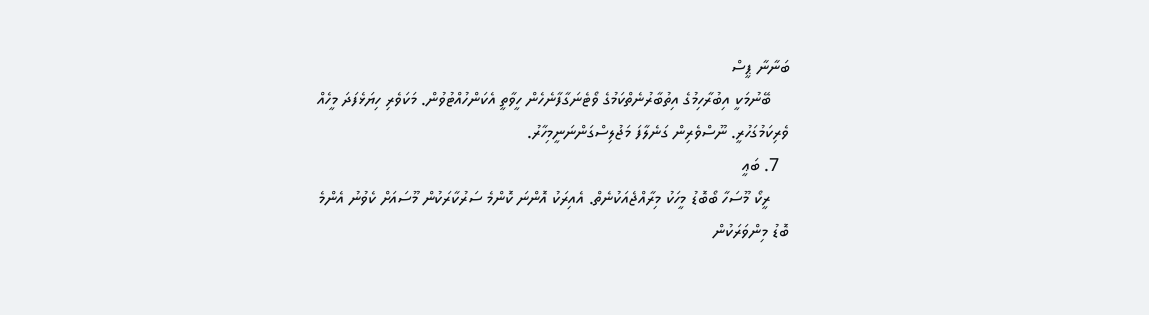ބަނާނާ ޕީސް
    ބޭނުމަކީ އިބުރާހިމުގެ އިތުބާރުނެތްކަމުގެ ވޯޓެނަގާފާނެހެން ހީވާތީ އެކަންހުއްޓުވުން. މަކަވެރި ހިޔަޅެފަދަ މީހެއް ވެރިކަމުގަހުރީ. ނޫސްވެރިން ގަނެލާފަ މަޖުލިސްގަންނަނީމިހާރު.
  7. ބަޢީ
    ރީކޯ މޫސަހާ ބޯބޮޑު މީހަކު މިރާއްޖެއަކުނެތް. އެއިރަކު އޮންނަ ކޮންމެ ސަރުކާރަކުން މޫސައަށް ކެވުނު އެންމެ ބޮޑު މިންވަރަކުން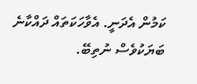ކަމުން އެދަނީ. އެވާހަކަތައް ދައްކާނެ ބަޔަކުވެސް ނުތިބޭ.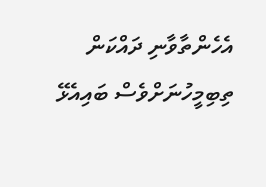އެހެންތާވާނި ދައްކަން ތިބިމީހުނަށްވެސް ބައިއެޅޭ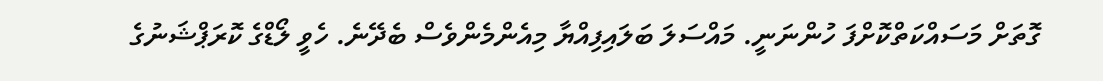ގޮތަށް މަސައްކަތްކޮށްފަ ހުންނަނީ. މައްސަލަ ބަލައިފިއްޔާ މިއެންމެންވެސް ބެދޭނެ. ހެވީ ލޯޑްގެ ކޮރަޕްޝަނުގެ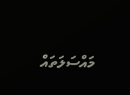މައްސަލަތައް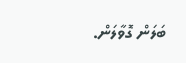ބަލަން ގޮވާލަން.